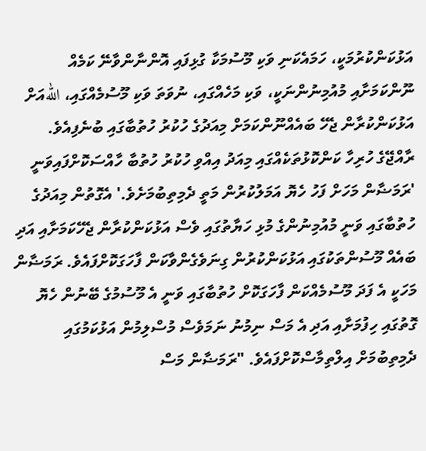އަޅުކަންކުރުމަކީ، ހަމައެކަނި ވަކި މޫސުމަކާ ގުޅިފައި އޮންނާންވާނޭ ކަމެއް ނޫންކަމަށާއި މުއުމިނުންނަކީ، ވަކި މަހެއްގައި، ނުވަތަ ވަކި މޫސުމެއްގައި، اللهއަށް އަޅުކަންކުރާން ޖެހޭ ބައެއްނޫންކަމަށް މިއަދުގެ ހުކުރު ހުތުބާގައި ބުނެފިއެވެ.
ރާއްޖޭގެ ހުރިހާ ކަންކޮޅުތަކެއްގައި މިއަދު އިއްވި ހުކުރު ހުތުބާ ހާއްސަކޮށްފައިވަނީ 'ރަމަޟާން މަހަށް ފަހު ހެޔޮ އަމަލުކުރުން މަތީ ދެމިތިބުމަށެވެ.' އެގޮތުން މިއަދުގެ ހުތުބާގައި ވަނީ މުއުމިނުންގެ މުޅި ހަޔާތުގައި ވެސް އަޅުކަންކުރާން ޖެހޭކަމަށާއި އަދި ބައެއް މޫސުންތަކުގައި އަޅުކަންކުރުން ގިނަވެގެންވާކަން ފާހަގަކޮށްފައެވެ. ރަމަޟާން މަހަކީ އެ ފަދަ މޫސުމެއްކަން ފާހަގަކޮށް ހުތުބާގައި ވަނީ އެ މޫސުމުގެ ބޭނުން ހެޔޮ ގޮތުގައި ހިފުމަށާއި އަދި އެ މަސް ނިމުނު ނަމަވެސް މުސްލިމުން އަޅުކަމުގައި ދެމިތިބުމަށް އިލްތިމާސްކޮށްފައެވެ. "ރަމަޟާން މަސް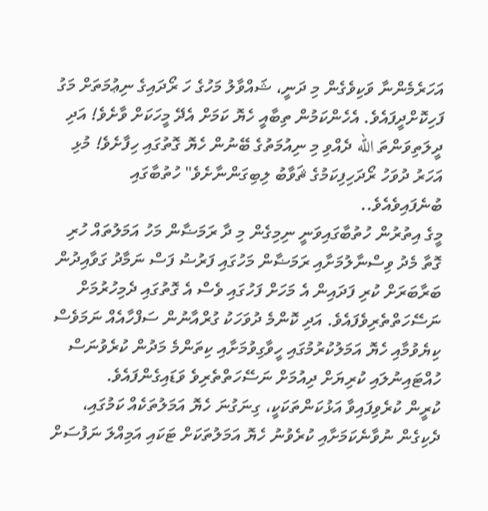އަހަރެމެންނާ ވަކިވެގެން މި ދަނީ، ޝައްވާލު މަހުގެ ހަ ރޯދައިގެ ނިޢުމަތަށް މަގު ފަހިކޮށްދީފައެވެ. އެހެންކަމުން ތިބާއީ ހެޔޮ ކަމަށް އެދޭ މީހަކަށް ވާށެވެ! އަދި ދީލަތިވަންތަ الله ދެއްވި މި ނިއުމަތުގެ ބޭނުން ހެޔޮ ގޮތުގައި ހިފާށެވެ! މުޅި އަހަރު ދުވަހު ރޯދަހިފިކަމުގެ ޘަވާބު ލިބިގަންނާށެވެ" ހުތުބާގައި ބުނެފައިވެއެވެ..
މީގެ އިތުރުން ހުތުބާގައިވަނީ ނިމިގެން މި ދާ ރަމަޟާން މަހު އަމަލުތައް ހުރި ގޮތާ މެދު ވިސްނާލުމަށާއި ރަމަޟާން މަހުގައި ފަރުޟު ފަސް ނަމާދު ގަވާއިދުން ބަރާބަރަށް ކުރި ފަދައިން އެ މަހަށް ފަހުގައި ވެސް އެ ގޮތުގައި ދެމިހުރުމަށް ނަސޭހަތްތެރިވެފައެވެ. އަދި ކޮންމެ ދުވަހަކު ގުރްއާނުން ސަފްހާއެއް ނަމަވެސް ކިޔެވުމާއި ހެޔޮ އަމަލުކުރުމުގައި ހީވާގިވުމަށާއި ކިތަންމެ މަދުން ކުރެވުނަސް ހުއްޓައިނުލައި ކުރިޔަށް ދިއުމަށް ނަސޭހަތްތެރިވެ ވަޑައިގެންފައެވެ.
ކުރީން ކުރެވިފައިވާ އަޅުކަންތަކަކީ، ގިނަގުނަ ހެޔޮ އަމަލުތަކެއް ކަމުގައި، ދެކިގެން ނުވާނެކަމަށާއި ކުރެވުނު ހެޔޮ އަމަލުތަކަށް ޓަކައި އަމިއްލަ ނަފުސަށް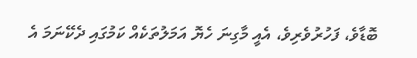ބޮޑާވެ، ފަހުރުވެރިވެ، އެއީ މާގިނަ ހެޔޮ އަމަލުތަކެއް ކަމުގައި ދެކޭނަމަ އެ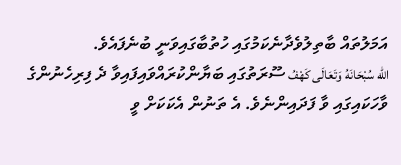އަމަލުތައް ބާތިލުވެދާނެކަމުގައި ހުތުބާގައިވަނީ ބުނެފައެވެ.
الله سُبْحَانَهُ وَتَعَالَى كَهْفُ ސޫރަތުގައި ބަޔާންކުރައްވައިފައިވާ ދެ ފިރިހެނުންގެ ވާހަކައިގައި ވާ ފަދައިންނެވެ. އެ ތަނުން އެކަކަށް ވީ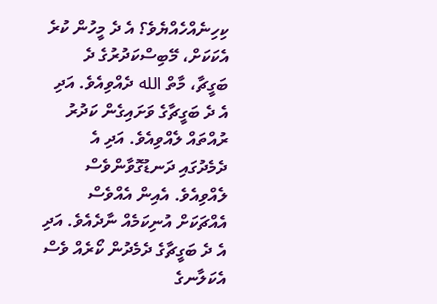ކިހިނެއްހެއްޔެވެ؟ އެ ދެ މީހުން ކުރެ އެކަކަށް، މޭބިސްކަދުރުގެ ދެ ބަގީޗާ، މާތް الله ދެއްވިއެވެ. އަދި އެ ދެ ބަގީޗާގެ ވަށައިގެން ކަދުރު ރުއްތައް ލެއްވިއެވެ. އަދި އެ ދެމެދުގައި ދަނޑުގޮވާންވެސް ލެއްވިއެވެ. އެއިން އެއްވެސް އެއްޗަކަށް އުނިކަމެއް ނާދެއެވެ. އަދި އެ ދެ ބަގީޗާގެ ދެމެދުން ކޯރެއް ވެސް އެކަލާނގެ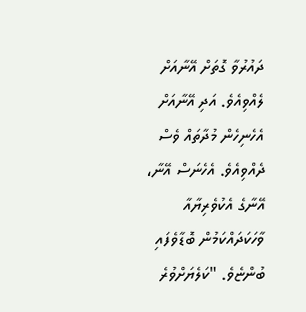ދައުރުވާ ގޮތަށް އޭނާއަށް ލެއްވިއެވެ. އަދި އޭނާއަށް އެހެނިހެން މުދާތައް ވެސް ދެއްވިއެވެ. އެހެނަސް އޭނާ، އޭނާގެ އެކުވެރިޔާއާ ވާހަކަދައްކަމުން ބޮޑާވެފައި ބުންޏެވެ. "ކަލެޔަށްވުރެ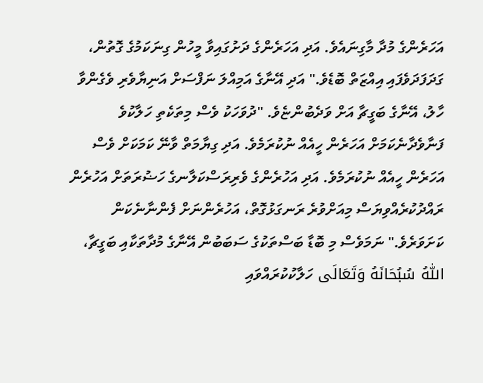އަހަރެންގެ މުދާ މާގިނައެވެ. އަދި އަހަރެންގެ ދަށުގައިވާ މީހުން ގިނަކަމުގެ ގޮތުން، ގަދަފަދަވެފައި އިއްޒަތް ބޮޑެވެ." އަދި އޭނާގެ އަމިއްލަ ނަފްސަށް އަނިޔާވެރި ވެގެންވާ ހާލު، އޭނާގެ ބަގީޗާ އަށް ވަދެބުންޏެވެ. "ދުވަހަކު ވެސް މިތަކެތި ހަލާކުވެ ފަނާވެދާނެކަމަށް އަހަރެން ހީއެއް ނުކުރަމެވެ. އަދި ގިޔާމަތް ވާނޭ ކަމަކަށް ވެސް އަހަރެން ހީއެއް ނުކުރަމެވެ. އަދި އަހުރެންގެ ވެރިރަސްކަލާނގެ ހަޟުރަތަށް އަހުރެން ރައްދުކުރެއްވިޔަސް މިއަށްވުރެ ރަނގަޅުގޮތް، އަހުރެންނަށް ފެންނާނެކަން ކަށަވަރެވެ." ނަމަވެސް މި ބޮޑާ ބަސްތަކުގެ ސަބަބުން އޭނާގެ މުދާތަކާއި ބަގީޗާ، اللّٰهُ سُبُحَانَهُ وَتَعَالَى ހަލާކުކުރައްވައި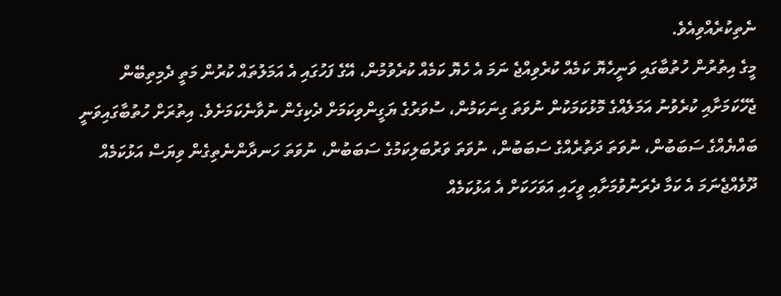ނެތިކުރެއްވިއެވެ.
މީގެ އިތުރުން ހުތުބާގައި ވަނީހެޔޮ ކަމެއް ކުރެވިއްޖެ ނަމަ އެ ހެޔޮ ކަމެއް ކުރެވުމުން، އޭގެ ފަހުގައި އެ އަމަލުތައް ކުރުން މަތީ ދެމިތިބޭން ޖެހޭކަމަށާއި ކުރެވުނު އަމަލެއްގެ މޮޅުކަމަކުން ނުވަތަ ގިނަކަމުން، ސުވަރުގެ ޔަގީންވިކަމަށް ދެކިގެން ނުވާނެކަމަށެވެ. އިތުރަށް ހުތުބާގައިވަނީ ބައްޔެއްގެ ސަބަބުން، ނުވަތަ ދަތުރެއްގެ ސަބަބުން، ނުވަތަ ވަރުބަލިކަމުގެ ސަބަބުން، ނުވަތަ ހަނދާންނެތިގެން ވިޔަސް އަޅުކަމެއް ދޫވެއްޖެނަމަ އެ ކަމާ ދެރަނުވުމަށާއި ވީހައި އަވަހަކަށް އެ އަޅުކަމެއް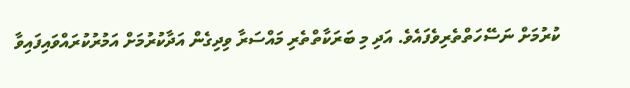ކުރުމަށް ނަސޭހަތްތެރިވެފައެވެ. އަދި މި ބަރަކާތްތެރި މައްސަރާ ވިދިގެން އަދާކުރުމަށް އަމުރުކުރައްވައިފައިވާ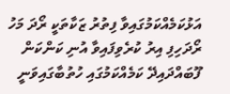އަޅުކަމެއްކަމުގައިވާ ފިތުރު ޒަކާތަކީ ރޯދަ މަހު ރޯދަހިފި އިރު ކުރެވިފައިވާ އުނި ކަންކަން ފޫބައްދައިދޭ ކަމެއްކަމުގައި ހުތުބާގައިވަނީ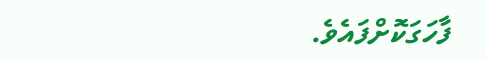ފާހަގަކޮށްފައެވެ.